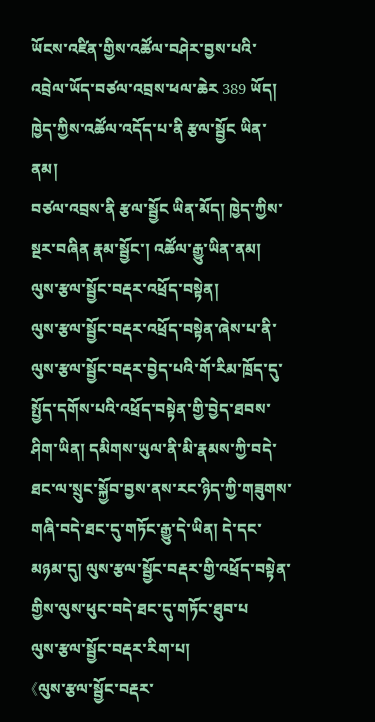ཡོངས་འཛིན་གྱིས་འཚོལ་བཤེར་བྱས་པའི་འབྲེལ་ཡོད་བཙལ་འབྲས་ཕལ་ཆེར 389 ཡོད།
ཁྱེད་ཀྱིས་འཚོལ་འདོད་པ་ནི རྩལ་སྦྱོང ཡིན་ནམ།
བཙལ་འབྲས་ནི རྩལ་སྦྱོང ཡིན་མོད། ཁྱེད་ཀྱིས་སྔར་བཞིན རྣམ་སྦྱོང་། འཚོལ་རྒྱུ་ཡིན་ནམ།
ལུས་རྩལ་སྦྱོང་བརྡར་འཕྲོད་བསྟེན།
ལུས་རྩལ་སྦྱོང་བརྡར་འཕྲོད་བསྟེན་ཞེས་པ་ནི་ལུས་རྩལ་སྦྱོང་བརྡར་བྱེད་པའི་གོ་རིམ་ཁྲོད་དུ་སྤྱོད་དགོས་པའི་འཕྲོད་བསྟེན་གྱི་བྱེད་ཐབས་ཤིག་ཡིན། དམིགས་ཡུལ་ནི་མི་རྣམས་ཀྱི་བདེ་ཐང་ལ་སྲུང་སྐྱོབ་བྱས་ནས་རང་ཉིད་ཀྱི་གཟུགས་གཞི་བདེ་ཐང་དུ་གཏོང་རྒྱུ་དེ་ཡིན། དེ་དང་མཉམ་དུ། ལུས་རྩལ་སྦྱོང་བརྡར་གྱི་འཕྲོད་བསྟེན་གྱིས་ལུས་ཕུང་བདེ་ཐང་དུ་གཏོང་ཐུབ་པ
ལུས་རྩལ་སྦྱོང་བརྡར་རིག་པ།
《ལུས་རྩལ་སྦྱོང་བརྡར་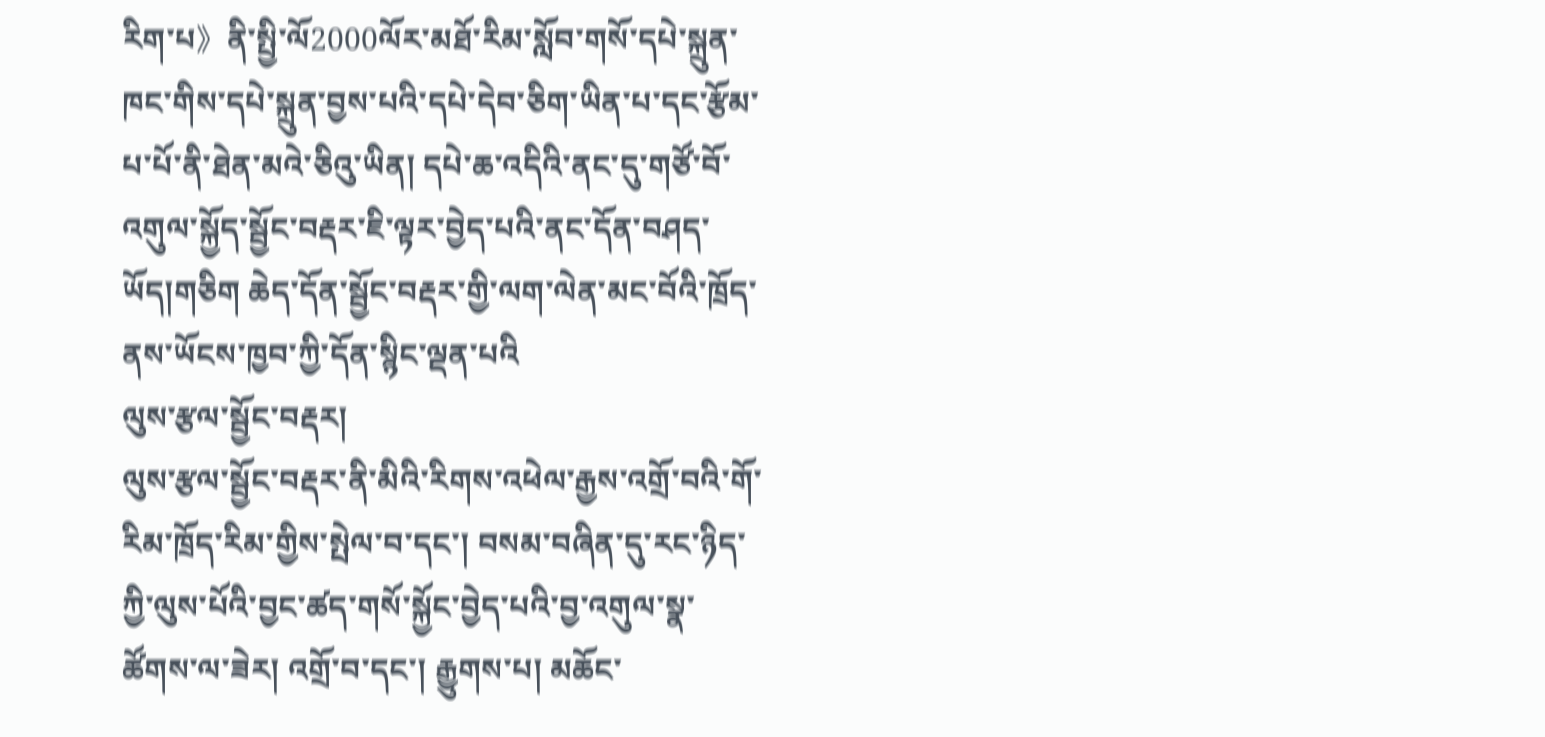རིག་པ》ནི་སྤྱི་ལོ2000ལོར་མཐོ་རིམ་སློབ་གསོ་དཔེ་སྐྲུན་ཁང་གིས་དཔེ་སྐྲུན་བྱས་པའི་དཔེ་དེབ་ཅིག་ཡིན་པ་དང་རྩོམ་པ་པོ་ནི་ཐེན་མའེ་ཅིའུ་ཡིན། དཔེ་ཆ་འདིའི་ནང་དུ་གཙོ་བོ་འགུལ་སྐྱོད་སྦྱོང་བརྡར་ཇི་ལྟར་བྱེད་པའི་ནང་དོན་བཤད་ཡོད།གཅིག ཆེད་དོན་སྦྱོང་བརྡར་གྱི་ལག་ལེན་མང་བོའི་ཁྲོད་ནས་ཡོངས་ཁྱབ་ཀྱི་དོན་སྙིང་ལྡན་པའི
ལུས་རྩལ་སྦྱོང་བརྡར།
ལུས་རྩལ་སྦྱོང་བརྡར་ནི་མིའི་རིགས་འཕེལ་རྒྱས་འགྲོ་བའི་གོ་རིམ་ཁྲོད་རིམ་གྱིས་སྤེལ་བ་དང་། བསམ་བཞིན་དུ་རང་ཉིད་ཀྱི་ལུས་པོའི་བྱང་ཚད་གསོ་སྐྱོང་བྱེད་པའི་བྱ་འགུལ་སྣ་ཚོགས་ལ་ཟེར། འགྲོ་བ་དང་། རྒྱུགས་པ། མཆོང་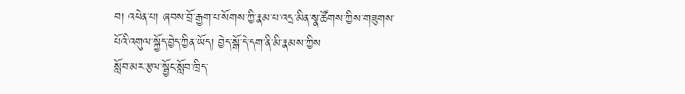བ། འཕེན་པ། ཞབས་བྲོ་རྒྱག་པ་སོགས་ཀྱི་རྣམ་པ་འདྲ་མིན་སྣ་ཚོགས་ཀྱིས་གཟུགས་པོའི་འགུལ་སྐྱོད་བྱེད་ཀྱིན་ཡོད། བྱེད་སྒོ་དེ་དག་ནི་མི་རྣམས་ཀྱིས
སློབ་མར་རྩལ་སྦྱོང་སློབ་ཁྲིད་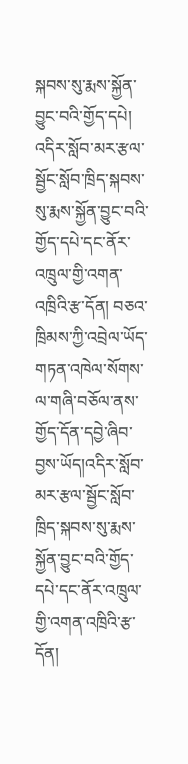སྐབས་སུ་རྨས་སྐྱོན་བྱུང་བའི་གྱོད་དཔེ།
འདིར་སློབ་མར་རྩལ་སྦྱོང་སློབ་ཁྲིད་སྐབས་སུ་རྨས་སྐྱོན་བྱུང་བའི་གྱོད་དཔེ་དང་ནོར་འཁྲུལ་གྱི་འགན་འཁྲིའི་རྩ་དོན། བཅའ་ཁྲིམས་ཀྱི་འབྲེལ་ཡོད་གཏན་འཁེལ་སོགས་ལ་གཞི་བཅོལ་ནས་གྱོད་དོན་དབྱེ་ཞིབ་བྱས་ཡོད།འདིར་སློབ་མར་རྩལ་སྦྱོང་སློབ་ཁྲིད་སྐབས་སུ་རྨས་སྐྱོན་བྱུང་བའི་གྱོད་དཔེ་དང་ནོར་འཁྲུལ་གྱི་འགན་འཁྲིའི་རྩ་དོན།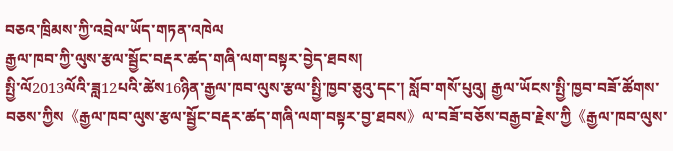བཅའ་ཁྲིམས་ཀྱི་འབྲེལ་ཡོད་གཏན་འཁེལ
རྒྱལ་ཁབ་ཀྱི་ལུས་རྩལ་སྦྱོང་བརྡར་ཚད་གཞི་ལག་བསྟར་བྱེད་ཐབས།
སྤྱི་ལོ2013ལོའི་ཟླ12པའི་ཚེས16ཉིན་རྒྱལ་ཁབ་ལུས་རྩལ་སྤྱི་ཁྱབ་ཅུའུ་དང་། སློབ་གསོ་པུའུ། རྒྱལ་ཡོངས་སྤྱི་ཁྱབ་བཟོ་ཚོགས་བཅས་ཀྱིས《རྒྱལ་ཁབ་ལུས་རྩལ་སྦྱོང་བརྡར་ཚད་གཞི་ལག་བསྟར་བྱ་ཐབས》ལ་བཟོ་བཅོས་བརྒྱབ་རྗེས་ཀྱི《རྒྱལ་ཁབ་ལུས་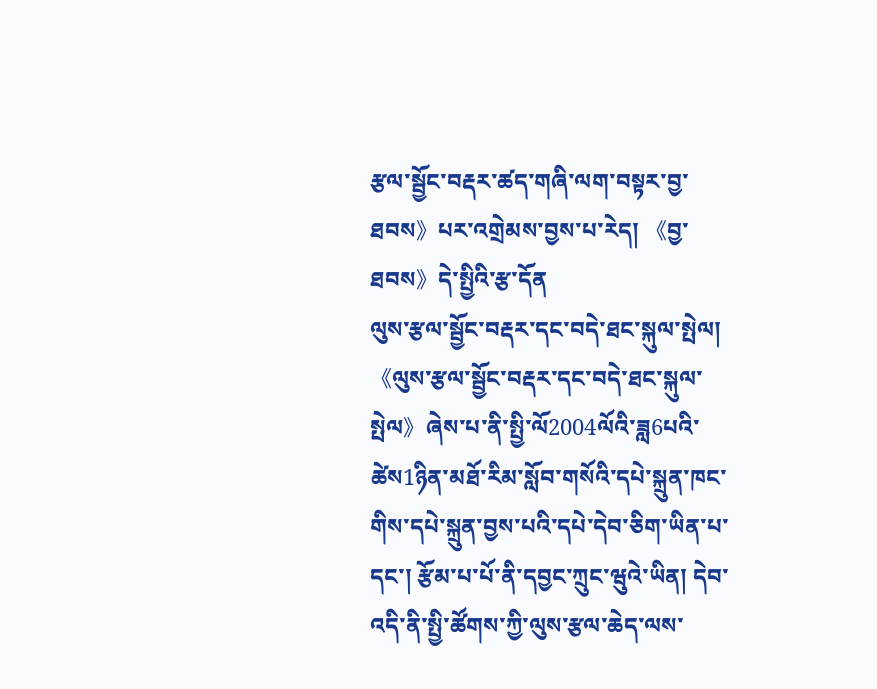རྩལ་སྦྱོང་བརྡར་ཚད་གཞི་ལག་བསྟར་བྱ་ཐབས》པར་འགྲེམས་བྱས་པ་རེད། 《བྱ་ཐབས》དེ་སྤྱིའི་རྩ་དོན
ལུས་རྩལ་སྦྱོང་བརྡར་དང་བདེ་ཐང་སྐུལ་སྤེལ།
《ལུས་རྩལ་སྦྱོང་བརྡར་དང་བདེ་ཐང་སྐུལ་སྤེལ》ཞེས་པ་ནི་སྤྱི་ལོ2004ལོའི་ཟླ6པའི་ཚེས1ཉིན་མཐོ་རིམ་སློབ་གསོའི་དཔེ་སྐྲུན་ཁང་གིས་དཔེ་སྐྲུན་བྱས་པའི་དཔེ་དེབ་ཅིག་ཡིན་པ་དང་། རྩོམ་པ་པོ་ནི་དབྱང་ཀྲུང་ཝུའེ་ཡིན། དེབ་འདི་ནི་སྤྱི་ཚོགས་ཀྱི་ལུས་རྩལ་ཆེད་ལས་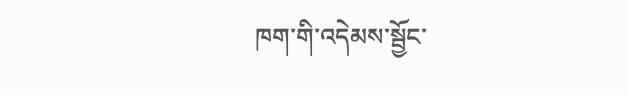ཁག་གི་འདེམས་སྦྱོང་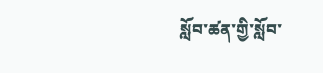སློབ་ཚན་གྱི་སློབ་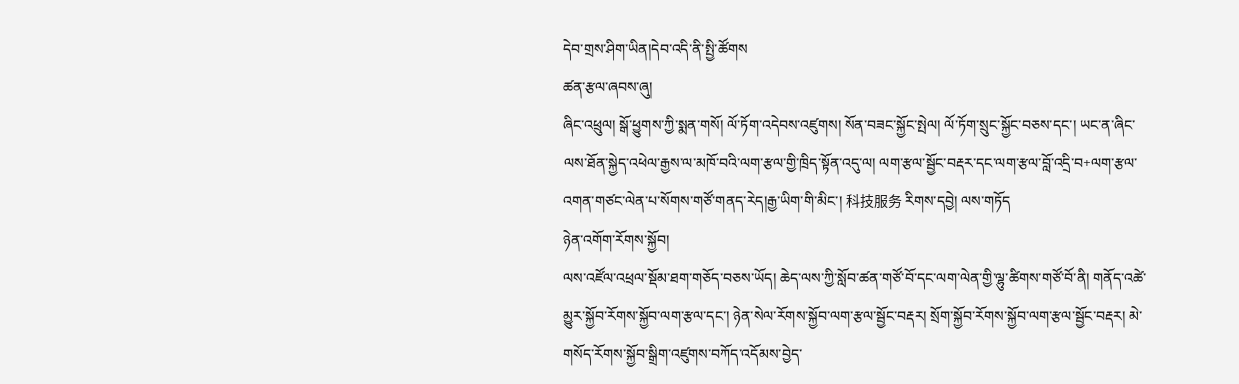དེབ་གྲས་ཤིག་ཡིན།དེབ་འདི་ནི་སྤྱི་ཚོགས
ཚན་རྩལ་ཞབས་ཞུ།
ཞིང་འཕྲུལ། སྒོ་ཕྱུགས་ཀྱི་སྨན་གསོ། ལོ་ཏོག་འདེབས་འཛུགས། སོན་བཟང་སྐྱོང་སྤེལ། ལོ་ཏོག་སྲུང་སྐྱོང་བཅས་དང་། ཡང་ན་ཞིང་ལས་ཐོན་སྐྱེད་འཕེལ་རྒྱས་ལ་མཁོ་བའི་ལག་རྩལ་གྱི་ཁྲིད་སྟོན་འདུ་ལ། ལག་རྩལ་སྦྱོང་བརྡར་དང་ལག་རྩལ་བློ་འདྲི་བ+ལག་རྩལ་འགན་གཙང་ལེན་པ་སོགས་གཙོ་གནད་རེད།རྒྱ་ཡིག་གི་མིང་། 科技服务 རིགས་དབྱེ། ལས་གཏོད
ཉེན་འགོག་རོགས་སྐྱོབ།
ལས་འཛོལ་འཕྲལ་སྡོམ་ཐག་གཅོད་བཅས་ཡོད། ཆེད་ལས་ཀྱི་སློབ་ཚན་གཙོ་བོ་དང་ལག་ལེན་གྱི་ལྷུ་ཚིགས་གཙོ་བོ་ནི། གནོད་འཚེ་མྱུར་སྐྱོབ་རོགས་སྐྱོབ་ལག་རྩལ་དང་། ཉེན་སེལ་རོགས་སྐྱོབ་ལག་རྩལ་སྦྱོང་བརྡར། སྲོག་སྐྱོབ་རོགས་སྐྱོབ་ལག་རྩལ་སྦྱོང་བརྡར། མེ་གསོད་རོགས་སྐྱོབ་སྒྲིག་འཛུགས་བཀོད་འདོམས་བྱེད་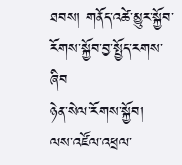ཐབས། གནོད་འཚེ་མྱུར་སྐྱོབ་རོགས་སྐྱོབ་བྱ་སྤྱོད་རགས་ཞིབ
ཉེན་སེལ་རོགས་སྐྱོབ།
ལས་འཛོལ་འཕྲལ་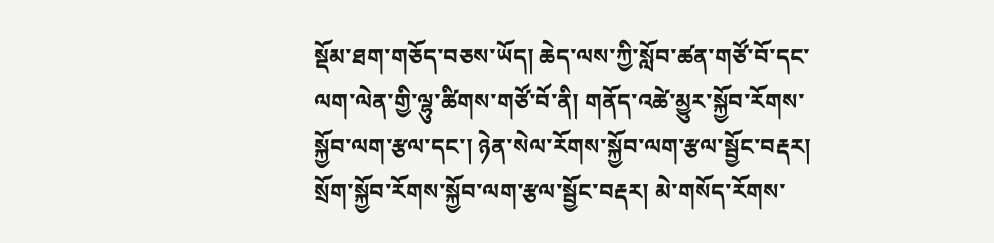སྡོམ་ཐག་གཅོད་བཅས་ཡོད། ཆེད་ལས་ཀྱི་སློབ་ཚན་གཙོ་བོ་དང་ལག་ལེན་གྱི་ལྷུ་ཚིགས་གཙོ་བོ་ནི། གནོད་འཚེ་མྱུར་སྐྱོབ་རོགས་སྐྱོབ་ལག་རྩལ་དང་། ཉེན་སེལ་རོགས་སྐྱོབ་ལག་རྩལ་སྦྱོང་བརྡར། སྲོག་སྐྱོབ་རོགས་སྐྱོབ་ལག་རྩལ་སྦྱོང་བརྡར། མེ་གསོད་རོགས་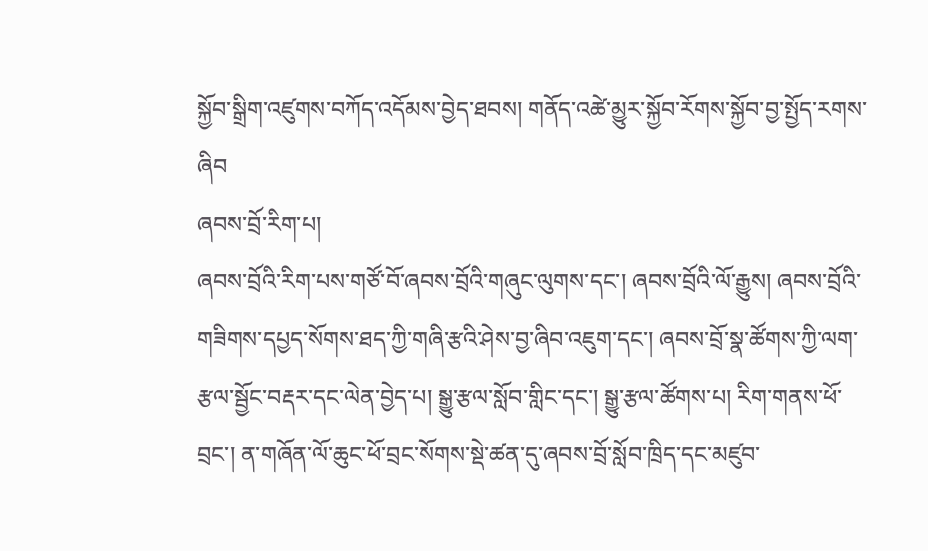སྐྱོབ་སྒྲིག་འཛུགས་བཀོད་འདོམས་བྱེད་ཐབས། གནོད་འཚེ་མྱུར་སྐྱོབ་རོགས་སྐྱོབ་བྱ་སྤྱོད་རགས་ཞིབ
ཞབས་བྲོ་རིག་པ།
ཞབས་བྲོའི་རིག་པས་གཙོ་བོ་ཞབས་བྲོའི་གཞུང་ལུགས་དང་། ཞབས་བྲོའི་ལོ་རྒྱུས། ཞབས་བྲོའི་གཟིགས་དཔྱད་སོགས་ཐད་ཀྱི་གཞི་རྩའི་ཤེས་བྱ་ཞིབ་འཇུག་དང་། ཞབས་བྲོ་སྣ་ཚོགས་ཀྱི་ལག་རྩལ་སྦྱོང་བརྡར་དང་ལེན་བྱེད་པ། སྒྱུ་རྩལ་སློབ་གླིང་དང་། སྒྱུ་རྩལ་ཚོགས་པ། རིག་གནས་ཕོ་བྲང་། ན་གཞོན་ལོ་ཆུང་ཕོ་བྲང་སོགས་སྡེ་ཚན་དུ་ཞབས་བྲོ་སློབ་ཁྲིད་དང་མཛུབ་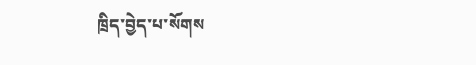ཁྲིད་བྱེད་པ་སོགས